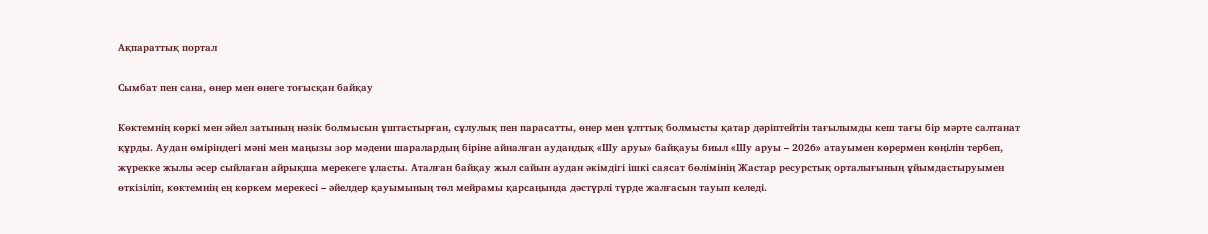Ақпараттық портал

Сымбат пен сана, өнер мен өнеге тоғысқан байқау

Көктемнің көркі мен әйел затының нәзік болмысын ұштастырған, сұлулық пен парасатты, өнер мен ұлттық болмысты қатар дәріптейтін тағылымды кеш тағы бір мәрте салтанат құрды. Аудан өміріндегі мәні мен маңызы зор мәдени шаралардың біріне айналған аудандық «Шу аруы» байқауы биыл «Шу аруы – 2026» атауымен көрермен көңілін тербеп, жүрекке жылы әсер сыйлаған айрықша мерекеге ұласты. Аталған байқау жыл сайын аудан әкімдігі ішкі саясат бөлімінің Жастар ресурстық орталығының ұйымдастыруымен өткізіліп, көктемнің ең көркем мерекесі – әйелдер қауымының төл мейрамы қарсаңында дәстүрлі түрде жалғасын тауып келеді.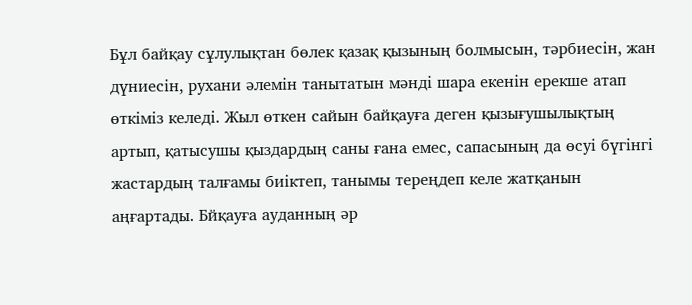Бұл байқау сұлулықтан бөлек қазақ қызының болмысын, тәрбиесін, жан дүниесін, рухани әлемін танытатын мәнді шара екенін ерекше атап өткіміз келеді. Жыл өткен сайын байқауға деген қызығушылықтың артып, қатысушы қыздардың саны ғана емес, сапасының да өсуі бүгінгі жастардың талғамы биіктеп, танымы тереңдеп келе жатқанын аңғартады. Бйқауға ауданның әр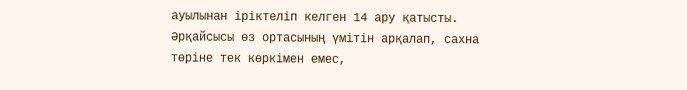ауылынан іріктеліп келген 14 ару қатысты. Әрқайсысы өз ортасының үмітін арқалап, сахна төріне тек көркімен емес,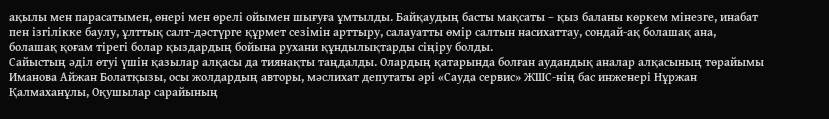ақылы мен парасатымен, өнері мен өрелі ойымен шығуға ұмтылды. Байқаудың басты мақсаты – қыз баланы көркем мінезге, инабат пен ізгілікке баулу, ұлттық салт-дәстүрге құрмет сезімін арттыру, салауатты өмір салтын насихаттау, сондай-ақ болашақ ана, болашақ қоғам тірегі болар қыздардың бойына рухани құндылықтарды сіңіру болды.
Сайыстың әділ өтуі үшін қазылар алқасы да тиянақты таңдалды. Олардың қатарында болған аудандық аналар алқасының төрайымы Иманова Айжан Болатқызы, осы жолдардың авторы, мәслихат депутаты әрі «Сауда сервис» ЖШС-нің бас инженері Нұржан Қалмаханұлы, Оқушылар сарайының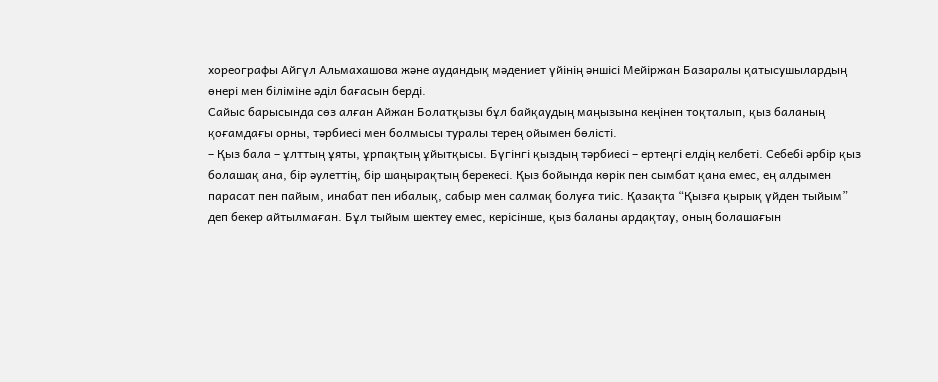хореографы Айгүл Альмахашова және аудандық мәдениет үйінің әншісі Мейіржан Базаралы қатысушылардың өнері мен біліміне әділ бағасын берді.
Сайыс барысында сөз алған Айжан Болатқызы бұл байқаудың маңызына кеңінен тоқталып, қыз баланың қоғамдағы орны, тәрбиесі мен болмысы туралы терең ойымен бөлісті.
– Қыз бала – ұлттың ұяты, ұрпақтың ұйытқысы. Бүгінгі қыздың тәрбиесі – ертеңгі елдің келбеті. Себебі әрбір қыз болашақ ана, бір әулеттің, бір шаңырақтың берекесі. Қыз бойында көрік пен сымбат қана емес, ең алдымен парасат пен пайым, инабат пен ибалық, сабыр мен салмақ болуға тиіс. Қазақта “Қызға қырық үйден тыйым” деп бекер айтылмаған. Бұл тыйым шектеу емес, керісінше, қыз баланы ардақтау, оның болашағын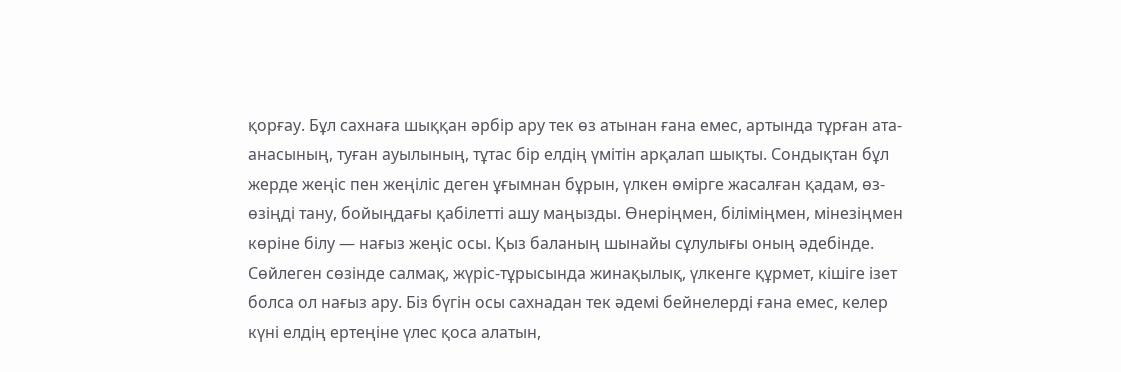қорғау. Бұл сахнаға шыққан әрбір ару тек өз атынан ғана емес, артында тұрған ата-анасының, туған ауылының, тұтас бір елдің үмітін арқалап шықты. Сондықтан бұл жерде жеңіс пен жеңіліс деген ұғымнан бұрын, үлкен өмірге жасалған қадам, өз-өзіңді тану, бойыңдағы қабілетті ашу маңызды. Өнеріңмен, біліміңмен, мінезіңмен көріне білу — нағыз жеңіс осы. Қыз баланың шынайы сұлулығы оның әдебінде. Сөйлеген сөзінде салмақ, жүріс-тұрысында жинақылық, үлкенге құрмет, кішіге ізет болса ол нағыз ару. Біз бүгін осы сахнадан тек әдемі бейнелерді ғана емес, келер күні елдің ертеңіне үлес қоса алатын,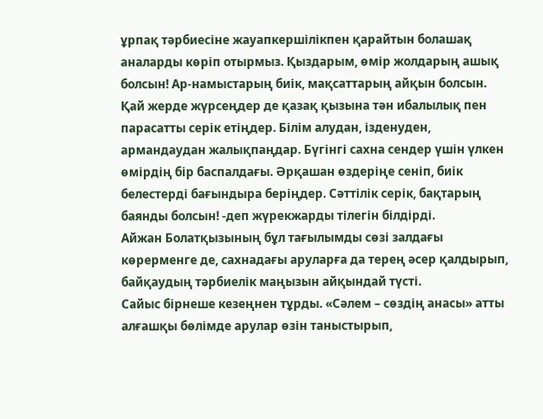ұрпақ тәрбиесіне жауапкершілікпен қарайтын болашақ аналарды көріп отырмыз. Қыздарым, өмір жолдарың ашық болсын! Ар-намыстарың биік, мақсаттарың айқын болсын. Қай жерде жүрсеңдер де қазақ қызына тән ибалылық пен парасатты серік етіңдер. Білім алудан, ізденуден, армандаудан жалықпаңдар. Бүгінгі сахна сендер үшін үлкен өмірдің бір баспалдағы. Әрқашан өздеріңе сеніп, биік белестерді бағындыра беріңдер. Сәттілік серік, бақтарың баянды болсын! -деп жүрекжарды тілегін білдірді.
Айжан Болатқызының бұл тағылымды сөзі залдағы көрерменге де, сахнадағы аруларға да терең әсер қалдырып, байқаудың тәрбиелік маңызын айқындай түсті.
Сайыс бірнеше кезеңнен тұрды. «Сәлем – сөздің анасы» атты алғашқы бөлімде арулар өзін таныстырып,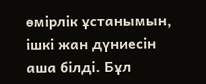өмірлік ұстанымын, ішкі жан дүниесін аша білді. Бұл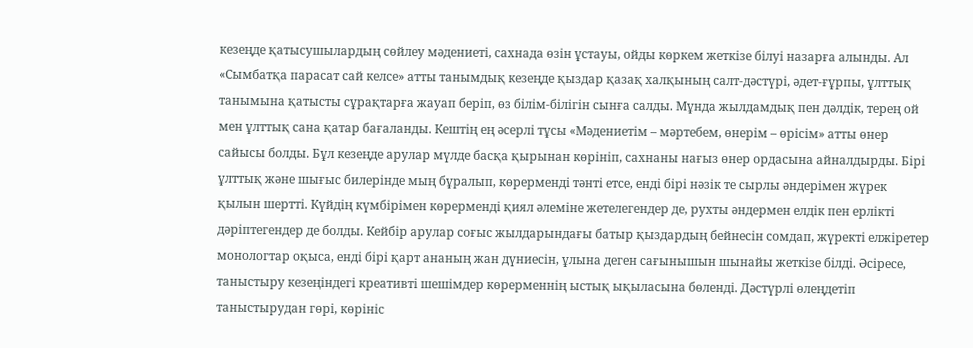кезеңде қатысушылардың сөйлеу мәдениеті, сахнада өзін ұстауы, ойды көркем жеткізе білуі назарға алынды. Ал «Сымбатқа парасат сай келсе» атты танымдық кезеңде қыздар қазақ халқының салт-дәстүрі, әдет-ғұрпы, ұлттық танымына қатысты сұрақтарға жауап беріп, өз білім-білігін сынға салды. Мұнда жылдамдық пен дәлдік, терең ой мен ұлттық сана қатар бағаланды. Кештің ең әсерлі тұсы «Мәдениетім – мәртебем, өнерім – өрісім» атты өнер сайысы болды. Бұл кезеңде арулар мүлде басқа қырынан көрініп, сахнаны нағыз өнер ордасына айналдырды. Бірі ұлттық және шығыс билерінде мың бұралып, көрерменді тәнті етсе, енді бірі нәзік те сырлы әндерімен жүрек қылын шертті. Күйдің күмбірімен көрерменді қиял әлеміне жетелегендер де, рухты әндермен елдік пен ерлікті дәріптегендер де болды. Кейбір арулар соғыс жылдарындағы батыр қыздардың бейнесін сомдап, жүректі елжіретер монологтар оқыса, енді бірі қарт ананың жан дүниесін, ұлына деген сағынышын шынайы жеткізе білді. Әсіресе, таныстыру кезеңіндегі креативті шешімдер көрерменнің ыстық ықыласына бөленді. Дәстүрлі өлеңдетіп таныстырудан гөрі, көрініс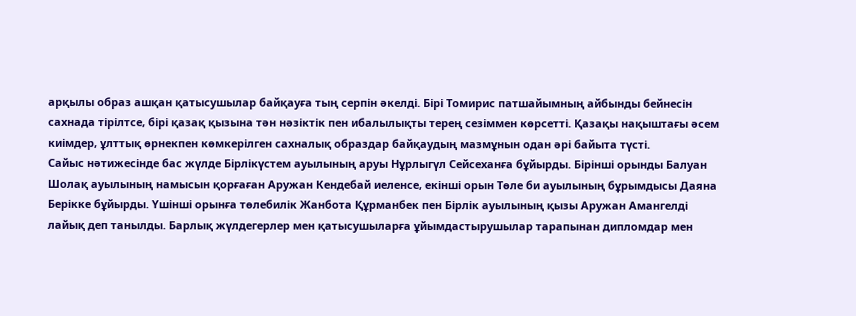арқылы образ ашқан қатысушылар байқауға тың серпін әкелді. Бірі Томирис патшайымның айбынды бейнесін сахнада тірілтсе, бірі қазақ қызына тән нәзіктік пен ибалылықты терең сезіммен көрсетті. Қазақы нақыштағы әсем киімдер, ұлттық өрнекпен көмкерілген сахналық образдар байқаудың мазмұнын одан әрі байыта түсті.
Сайыс нәтижесінде бас жүлде Бірлікүстем ауылының аруы Нұрлыгүл Сейсеханға бұйырды. Бірінші орынды Балуан Шолақ ауылының намысын қорғаған Аружан Кендебай иеленсе, екінші орын Төле би ауылының бұрымдысы Даяна Берікке бұйырды. Үшінші орынға төлебилік Жанбота Құрманбек пен Бірлік ауылының қызы Аружан Амангелді лайық деп танылды. Барлық жүлдегерлер мен қатысушыларға ұйымдастырушылар тарапынан дипломдар мен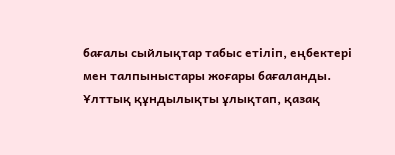бағалы сыйлықтар табыс етіліп, еңбектері мен талпыныстары жоғары бағаланды.
Ұлттық құндылықты ұлықтап, қазақ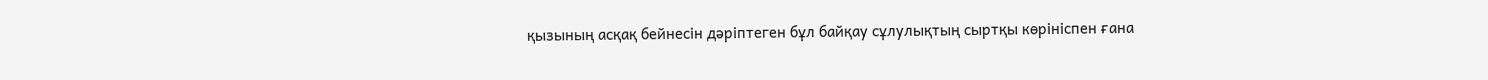қызының асқақ бейнесін дәріптеген бұл байқау сұлулықтың сыртқы көрініспен ғана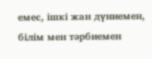емес, ішкі жан дүниемен, білім мен тәрбиемен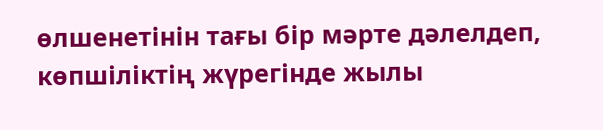өлшенетінін тағы бір мәрте дәлелдеп, көпшіліктің жүрегінде жылы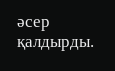әсер қалдырды.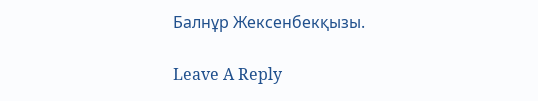Балнұр Жексенбекқызы.

Leave A Reply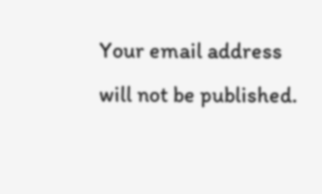Your email address will not be published.